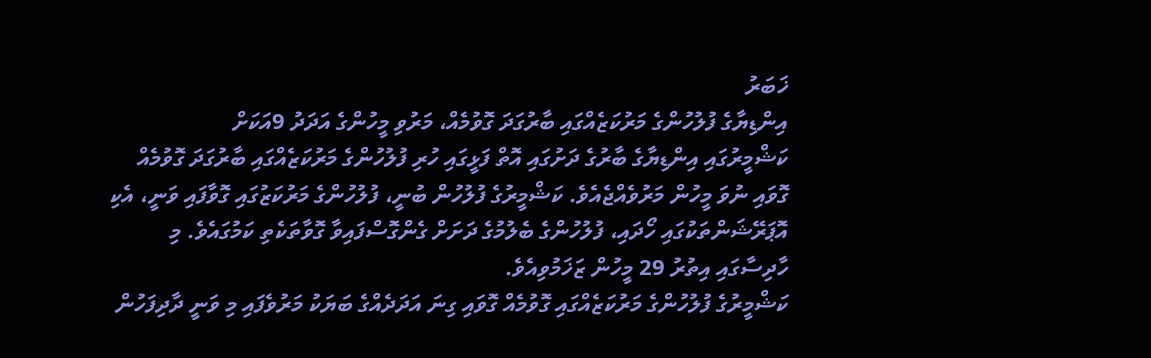ޚަބަރު
އިންޑިޔާގެ ފުލުހުންގެ މަރުކަޒެއްގައި ބާރުގަދަ ގޮވުމެއް، މަރުވި މީހުންގެ އަދަދު 9އަކަށް
ކަޝްމީރުގައި އިންޑިޔާގެ ބާރުގެ ދަށުގައި އޮތް ފަޅީގައި ހުރި ފުލުހުންގެ މަރުކަޒެއްގައި ބާރުގަދަ ގޮވުމެއް ގޮވައި ނުވަ މީހުން މަރުވެއްޖެއެވެ. ކަޝްމީރުގެ ފުލުހުން ބުނީ، ފުލުހުންގެ މަރުކަޒުގައި ގޮވާފައި ވަނީ، އެކި އޮޕަރޭޝަންތަކުގައި ހޯދައި، ފުލުހުންގެ ބެލުމުގެ ދަށަށް ގެންގޮސްފައިވާ ގޮވާތަކެތި ކަމުގައެވެ. މި ހާދިސާގައި އިތުރު 29 މީހުން ޒަޚަމުވިއެވެ.
ކަޝްމީރުގެ ފުލުހުންގެ މަރުކަޒެއްގައި ގޮވުމެއް ގޮވައި ގިނަ އަދަދެއްގެ ބަޔަކު މަރުވެފައި މި ވަނީ ދާދިފަހުން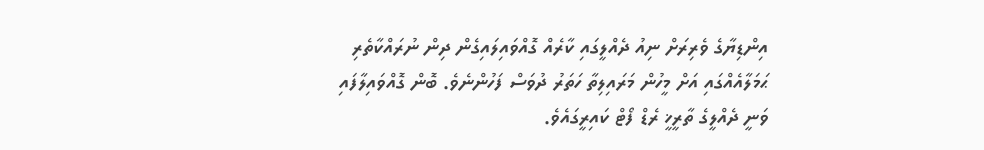އިންޑިޔާގެ ވެރިރަށް ނިއު ދެއްލީގައި ކާރެއް ގޮއްވައިލައިގެން ދިން ނުރައްކާތެރި ޙަމަލާއެއްގައި އަށް މީހުން މަރައިލިތާ ހަތަރު ދުވަސް ފަހުންނެވެ. ބޮން ގޮއްވައިލާފައި ވަނީ ދެއްލީގެ ތާރީޚީ ރެޑް ފޯޓް ކައިރީގައެވެ.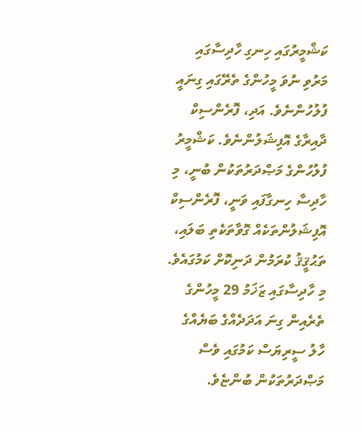ކަޝްމީރުގައި ހިނގި ހާދިސާގައި މަރުވި ނުވަ މީހުންގެ ތެރޭގައި ގިނައީ ފުލުހުންނެވެ. އަދި، ފޮރެންސިކް ދާއިރާގެ އޮފިޝަލުންނެވެ. ކަޝްމީރު ފުލުހުންގެ މަޞްދަރުތަކުން ބުނީ، މި ހާދިސާ ހިނގާފައި ވަނީ، ފޮރެންސިކް އޮފިޝަލުންތަކެއް ގޮވާތަކެތި ބަލައި، ތަޙުޤީޤު ކުރަމުން ދަނިކޮށް ކަމުގައެވެ. މި ހާދިސާގައި ޒަޚަމު 29 މީހުންގެ ތެރެއިން ގިނަ އަދަދެއްގެ ބަޔެއްގެ ހާލު ސީރިޔަސް ކަމުގައި ވެސް މަޞްދަރުތަކުން ބުންޏެވެ.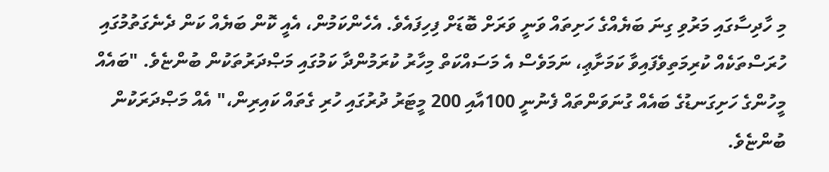މި ހާދިސާގައި މަރުވި ގިނަ ބަޔެއްގެ ހަށިތައް ވަނީ ވަރަށް ބޮޑަށް ފިހިފައެވެ. އެހެންކަމުން، އެއީ ކޮން ބަޔެއް ކަން ދެނެގަތުމުގައި ހުރަސްތަކެއް ކުރިމަތިވެފައިވާ ކަމަށާޢި، ނަމަވެސް އެ މަސައްކަތް މިހާރު ކުރަމުންދާ ކަމުގައި މަޞްދަރުތަކުން ބުންޏެވެ. "ބައެއް މީހުންގެ ހަށިގަނޑުގެ ބައެއް ގުނަވަންތައް ފެނުނީ 100އާއި 200 މީޓަރު ދުރުގައި ހުރި ގެތައް ކައިރިން،" އެއް މަޞްދަރަކުން ބުންޏެވެ.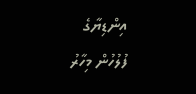އިންޑިޔާގެ ފުލުހުން މިހާރު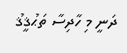ދަނީ މި ހާދިސާ ތަޙުޤީޤު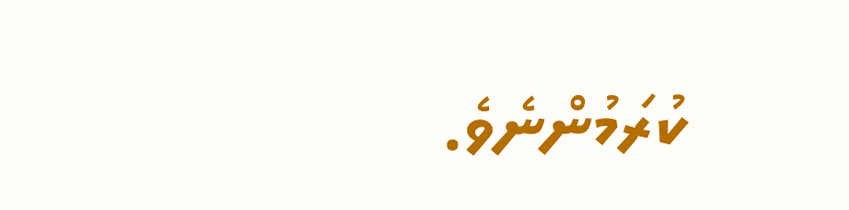ކުރަމުންނެވެ.